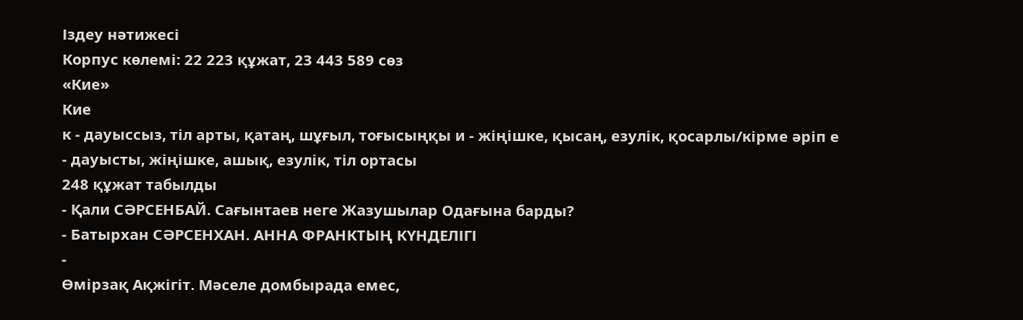Іздеу нәтижесі
Корпус көлемі: 22 223 құжат, 23 443 589 сөз
«Кие»
Кие
к - дауыссыз, тіл арты, қатаң, шұғыл, тоғысыңқы и - жіңішке, қысаң, езулік, қосарлы/кірме әріп е - дауысты, жіңішке, ашық, езулік, тіл ортасы
248 құжат табылды
- Қали СӘРСЕНБАЙ. Сағынтаев неге Жазушылар Одағына барды?
- Батырхан СӘРСЕНХАН. АННА ФРАНКТЫҢ КҮНДЕЛІГІ
-
Өмірзақ Ақжігіт. Мәселе домбырада емес,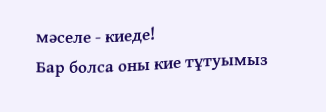мәселе - киеде!
Бар болса оны кие тұтуымыз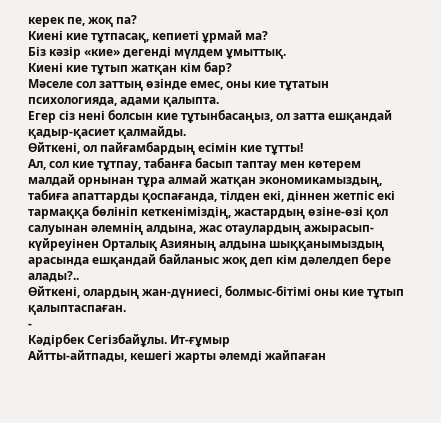керек пе, жоқ па?
Киені кие тұтпасақ, кепиеті ұрмай ма?
Біз кәзір «кие» дегенді мүлдем ұмыттық.
Киені кие тұтып жатқан кім бар?
Мәселе сол заттың өзінде емес, оны кие тұтатын психологияда, адами қалыпта.
Егер сіз нені болсын кие тұтынбасаңыз, ол затта ешқандай қадыр-қасиет қалмайды.
Өйткені, ол пайғамбардың есімін кие тұтты!
Ал, сол кие тұтпау, табанға басып таптау мен көтерем малдай орнынан тұра алмай жатқан экономикамыздың, табиға апаттарды қоспағанда, тілден екі, діннен жетпіс екі тармаққа бөлініп кеткеніміздің, жастардың өзіне-өзі қол салуынан әлемнің алдына, жас отаулардың ажырасып-күйреуінен Орталық Азияның алдына шыққанымыздың арасында ешқандай байланыс жоқ деп кім дәлелдеп бере алады?..
Өйткені, олардың жан-дүниесі, болмыс-бітімі оны кие тұтып қалыптаспаған.
-
Кәдірбек Сегізбайұлы. Ит-ғұмыр
Айтты-айтпады, кешегі жарты әлемді жайпаған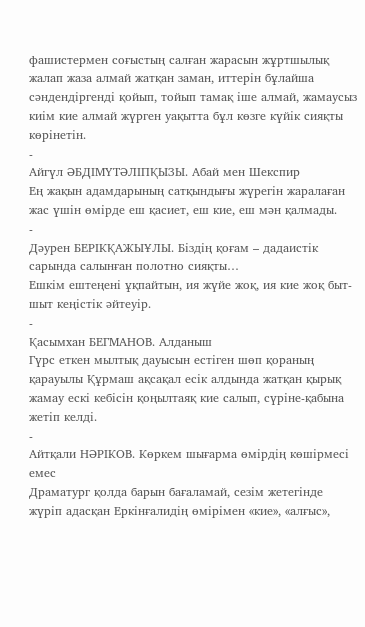фашистермен соғыстың салған жарасын жұртшылық жалап жаза алмай жатқан заман, иттерін бұлайша сәндендіргенді қойып, тойып тамақ іше алмай, жамаусыз киім кие алмай жүрген уақытта бұл көзге күйік сияқты көрінетін.
-
Айгүл ӘБДІМҮТӘЛІПҚЫЗЫ. Абай мен Шекспир
Ең жақын адамдарының сатқындығы жүрегін жаралаған жас үшін өмірде еш қасиет, еш кие, еш мән қалмады.
-
Дәурен БЕРІКҚАЖЫҰЛЫ. Біздің қоғам – дадаистік сарында салынған полотно сияқты…
Ешкім ештеңені ұқпайтын, ия жүйе жоқ, ия кие жоқ быт-шыт кеңістік әйтеуір.
-
Қасымхан БЕГМАНОВ. Алданыш
Гүрс еткен мылтық дауысын естіген шөп қораның қарауылы Құрмаш ақсақал есік алдында жатқан қырық жамау ескі кебісін қоңылтаяқ кие салып, сүріне-қабына жетіп келді.
-
Айтқали НӘРІКОВ. Көркем шығарма өмірдің көшірмесі емес
Драматург қолда барын бағаламай, сезім жетегінде жүріп адасқан Еркінғалидің өмірімен «кие», «алғыс»,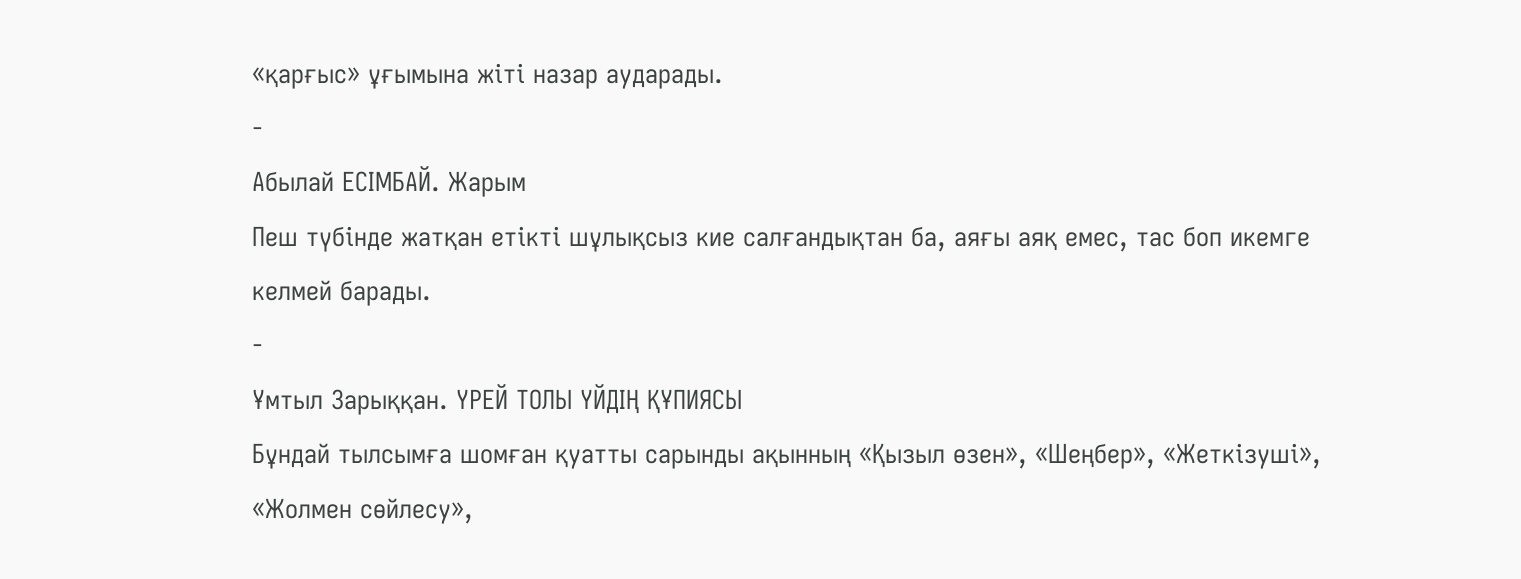«қарғыс» ұғымына жіті назар аударады.
-
Абылай ЕСІМБАЙ. Жарым
Пеш түбінде жатқан етікті шұлықсыз кие салғандықтан ба, аяғы аяқ емес, тас боп икемге келмей барады.
-
Ұмтыл Зарыққан. ҮРЕЙ ТОЛЫ ҮЙДІҢ ҚҰПИЯСЫ
Бұндай тылсымға шомған қуатты сарынды ақынның «Қызыл өзен», «Шеңбер», «Жеткізуші», «Жолмен сөйлесу»,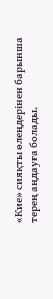«Кие» сияқты өлеңдерінен барынша терең аңдауға болады.